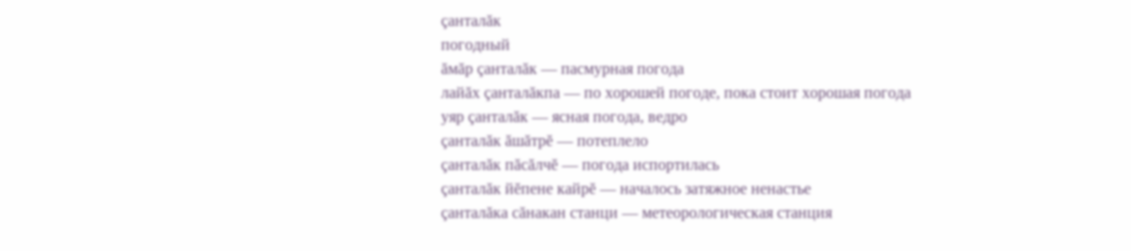çанталăк
погодный
ăмăр çанталăк — пасмурная погода
лайăх çанталăкпа — по хорошей погоде, пока стоит хорошая погода
уяр çанталăк — ясная погода, ведро
çанталăк ăшăтрĕ — потеплело
çанталăк пăсăлчĕ — погода испортилась
çанталăк йĕпене кайрĕ — началось затяжное ненастье
çанталăка сăнакан станци — метеорологическая станция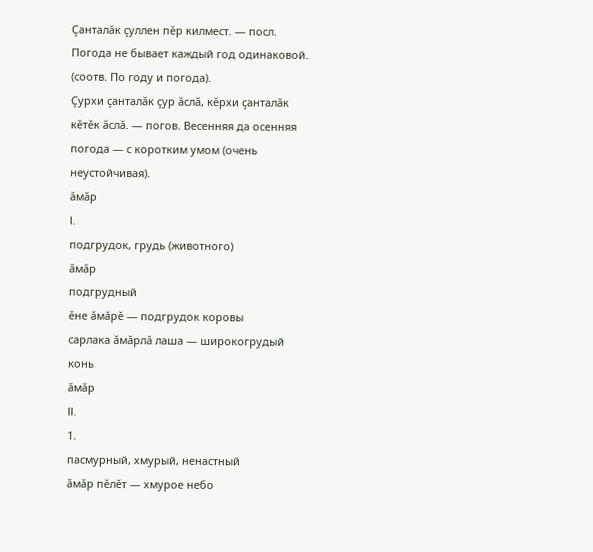Çанталăк çуллен пĕр килмест. — посл. Погода не бывает каждый год одинаковой. (соотв. По году и погода).
Çурхи çанталăк çур ăслă, кĕрхи çанталăк кĕтĕк ăслă. — погов. Весенняя да осенняя погода — с коротким умом (очень неустойчивая).
ăмăр
I.
подгрудок, грудь (животного)
ăмăр
подгрудный
ĕне ăмăрĕ — подгрудок коровы
сарлака ăмăрлă лаша — широкогрудый конь
ăмăр
II.
1.
пасмурный, хмурый, ненастный
ăмăр пĕлĕт — хмурое небо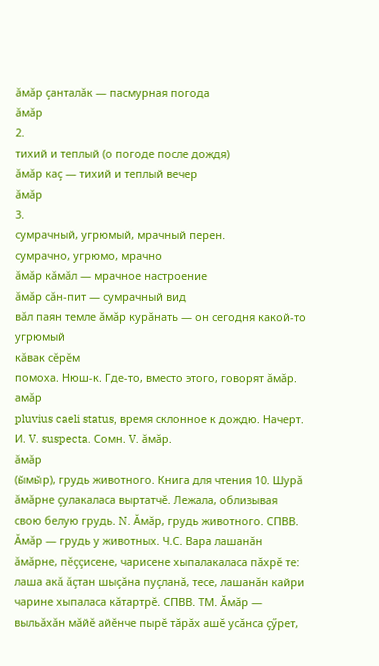ăмăр çанталăк — пасмурная погода
ăмăр
2.
тихий и теплый (о погоде после дождя)
ăмăр каç — тихий и теплый вечер
ăмăр
3.
сумрачный, угрюмый, мрачный перен.
сумрачно, угрюмо, мрачно
ăмăр кăмăл — мрачное настроение
ăмăр сăн-пит — сумрачный вид
вăл паян темле ăмăр курăнать — он сегодня какой-то угрюмый
кăвак сĕрĕм
помоха. Нюш-к. Где-то, вместо этого, говорят ăмăр.
амăр
pluvius caeli status, время склонное к дождю. Начерт. И. V. suspecta. Сомн. V. ăмăр.
ăмăр
(ы̆мы̆р), грудь животного. Книга для чтения 10. Шурă ăмăрне çулакаласа выртатчĕ. Лежала, облизывая свою белую грудь. N. Ăмăр, грудь животного. СПВВ. Ăмăр ― грудь у животных. Ч.С. Вара лашанăн ăмăрне, пĕççисене, чарисене хыпалакаласа пăхрĕ те: лаша акă ăçтан шыçăна пуçланă, тесе, лашанăн кайри чарине хыпаласа кăтартрĕ. СПВВ. ТМ. Ăмăр — выльăхăн мăйĕ айĕнче пырĕ тăрăх ашĕ усăнса çӳрет,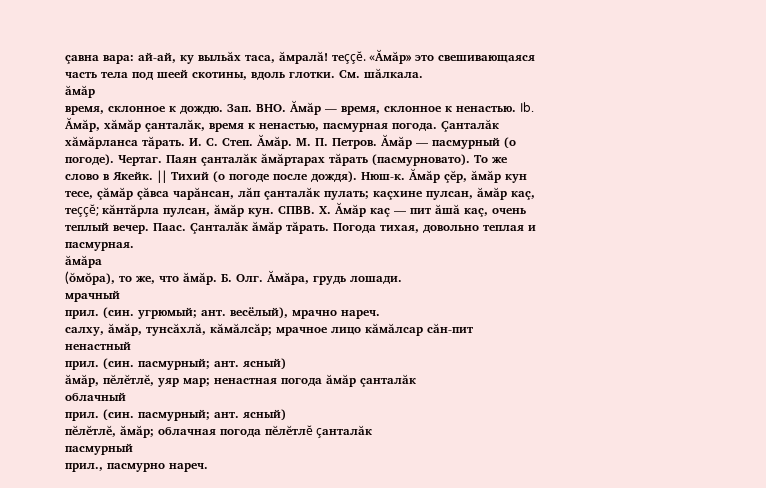çавна вара: ай-ай, ку выльăх таса, ăмралă! теççĕ. «Ăмăр» это свешивающаяся часть тела под шеей скотины, вдоль глотки. См. шăлкала.
ăмăр
время, склонное к дождю. Зап. ВНО. Ăмăр ― время, склонное к ненастью. Ib. Ăмăр, хăмăр çанталăк, время к ненастью, пасмурная погода. Çанталăк хăмăрланса тăрать. И. С. Степ. Ăмăр. М. П. Петров. Ăмăр — пасмурный (о погоде). Чертаг. Паян çанталăк ăмăртарах тăрать (пасмурновато). То же слово в Якейк. || Тихий (о погоде после дождя). Нюш-к. Ăмăр çĕр, ăмăр кун тесе, çăмăр çăвса чарăнсан, лăп çанталăк пулать; каçхине пулсан, ăмăр каç, теççĕ; кăнтăрла пулсан, ăмăр кун. СПВВ. Х. Ăмăр каç — пит ăшă каç, очень теплый вечер. Паас. Çанталăк ăмăр тăрать. Погода тихая, довольно теплая и пасмурная.
ăмăра
(ŏмŏра), то же, что ăмăр. Б. Олг. Ăмăра, грудь лошади.
мрачный
прил. (син. угрюмый; ант. весёлый), мрачно нареч.
салху, ăмăр, тунсăхлă, кăмăлсăр; мрачное лицо кăмăлсар сăн-пит
ненастный
прил. (син. пасмурный; ант. ясный)
ăмăр, пĕлĕтлĕ, уяр мар; ненастная погода ăмăр çанталăк
облачный
прил. (син. пасмурный; ант. ясный)
пĕлĕтлĕ, ăмăр; облачная погода пĕлĕтлĕ çанталăк
пасмурный
прил., пасмурно нареч.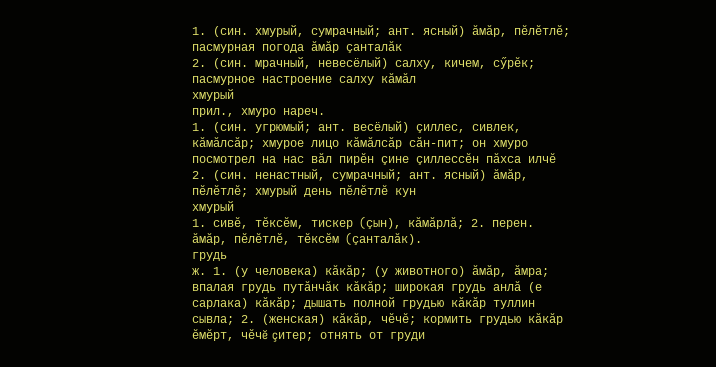1. (син. хмурый, сумрачный; ант. ясный) ăмăр, пĕлĕтлĕ; пасмурная погода ăмăр çанталăк
2. (син. мрачный, невесёлый) салху, кичем, сӳрĕк; пасмурное настроение салху кăмăл
хмурый
прил., хмуро нареч.
1. (син. угрюмый; ант. весёлый) çиллес, сивлек, кăмăлсăр; хмурое лицо кăмăлсăр сăн-пит; он хмуро посмотрел на нас вăл пирĕн çине çиллессĕн пăхса илчĕ
2. (син. ненастный, сумрачный; ант. ясный) ăмăр, пĕлĕтлĕ; хмурый день пĕлĕтлĕ кун
хмурый
1. сивĕ, тĕксĕм, тискер (çын), кăмăрлă; 2. перен. ăмăр, пĕлĕтлĕ, тĕксĕм (çанталăк).
грудь
ж. 1. (у человека) кăкăр; (у животного) ăмăр, ăмра; впалая грудь путăнчăк кăкăр; широкая грудь анлă (е сарлака) кăкăр; дышать полной грудью кăкăр туллин сывла; 2. (женская) кăкăр, чĕчĕ; кормить грудью кăкăр ĕмĕрт, чĕчĕ çитер; отнять от груди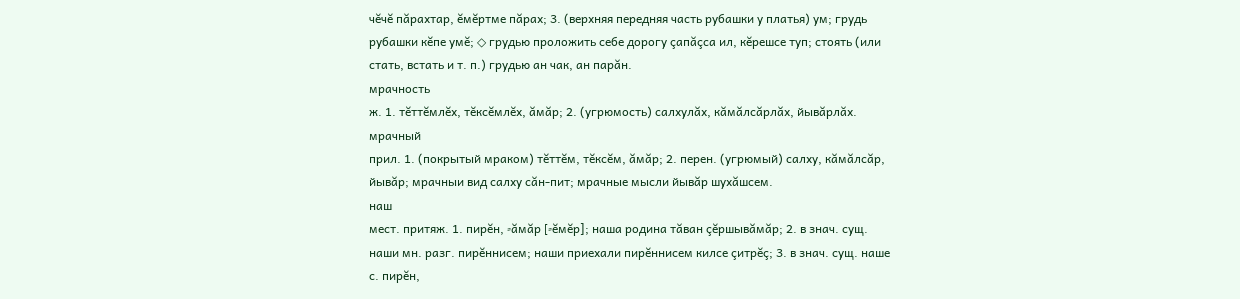чĕчĕ пăрахтар, ĕмĕртме пăрах; 3. (верхняя передняя часть рубашки у платья) ум; грудь рубашки кĕпе умĕ; ◇ грудью проложить себе дорогу çапăçса ил, кĕрешсе туп; стоять (или стать, встать и т. п.) грудью ан чак, ан парăн.
мрачность
ж. 1. тĕттĕмлĕх, тĕксĕмлĕх, ăмăр; 2. (угрюмость) салхулăх, кăмăлсăрлăх, йывăрлăх.
мрачный
прил. 1. (покрытый мраком) тĕттĕм, тĕксĕм, ăмăр; 2. перен. (угрюмый) салху, кăмăлсăр, йывăр; мрачныи вид салху сăн-пит; мрачные мысли йывăр шухăшсем.
наш
мест. притяж. 1. пирĕн, ⸗ăмăр [⸗ĕмĕр]; наша родина тăван çĕршывăмăр; 2. в знач. сущ. наши мн. разг. пирĕннисем; наши приехали пирĕннисем килсе çитрĕç; 3. в знач. сущ. наше с. пирĕн,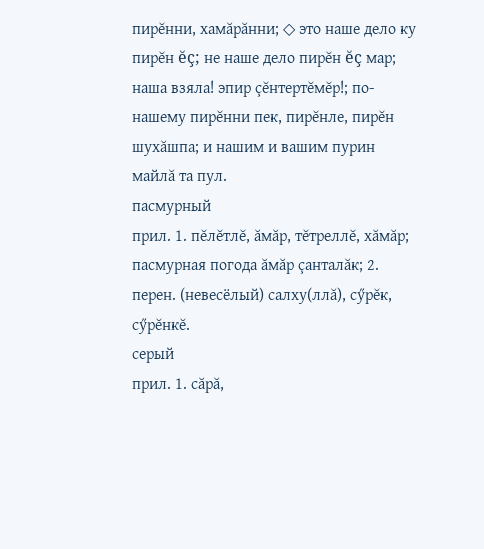пирĕнни, хамăрăнни; ◇ это наше дело ку пирĕн ĕç; не наше дело пирĕн ĕç мар; наша взяла! эпир çĕнтертĕмĕр!; по-нашему пирĕнни пек, пирĕнле, пирĕн шухăшпа; и нашим и вашим пурин майлă та пул.
пасмурный
прил. 1. пĕлĕтлĕ, ăмăр, тĕтреллĕ, хăмăр; пасмурная погода ăмăр çанталăк; 2. перен. (невесёлый) салху(ллă), сӳрĕк, сӳрĕнкĕ.
серый
прил. 1. сăрă,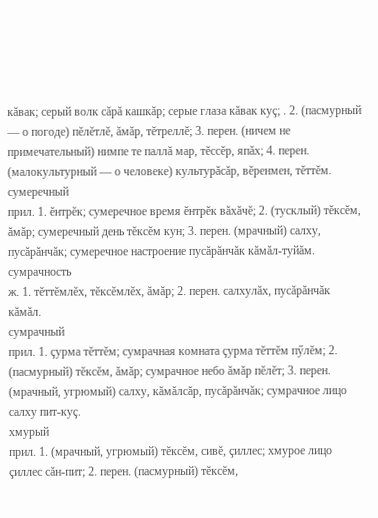кăвак; серый волк сăрă кашкăр; серые глаза кăвак куç; . 2. (пасмурный — о погоде) пĕлĕтлĕ, ăмăр, тĕтреллĕ; 3. перен. (ничем не примечательный) нимпе те паллă мар, тĕссĕр, япăх; 4. перен. (малокультурный — о человеке) культурăсăр, вĕренмен, тĕттĕм.
сумеречный
прил. 1. ĕнтрĕк; сумеречное время ĕнтрĕк вăхăчĕ; 2. (тусклый) тĕксĕм, ăмăр; сумеречный день тĕксĕм кун; 3. перен. (мрачный) салху, пусăрăнчăк; сумеречное настроение пусăрăнчăк кăмăл-туйăм.
сумрачность
ж. 1. тĕттĕмлĕх, тĕксĕмлĕх, ăмăр; 2. перен. салхулăх, пусăрăнчăк кăмăл.
сумрачный
прил. 1. çурма тĕттĕм; сумрачная комната çурма тĕттĕм пӳлĕм; 2. (пасмурный) тĕксĕм, ăмăр; сумрачное небо ăмăр пĕлĕт; 3. перен. (мрачный, угрюмый) салху, кăмăлсăр, пусăрăнчăк; сумрачное лицо салху пит-куç.
хмурый
прил. 1. (мрачный, угрюмый) тĕксĕм, сивĕ, çиллес; хмурое лицо çиллес сăн-пит; 2. перен. (пасмурный) тĕксĕм,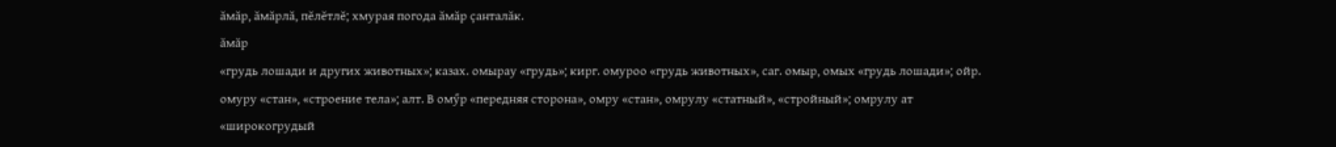ăмăр, ăмăрлă, пĕлĕтлĕ; хмурая погода ăмăр çанталăк.
ăмăр
«грудь лошади и других животных»; казах. омырау «грудь»; кирг. омуроо «грудь животных», саг. омыр, омых «грудь лошади»; ойр. омуру «стан», «строение тела»; алт. В омӳр «передняя сторона», омру «стан», омрулу «статный», «стройный»; омрулу ат «широкогрудый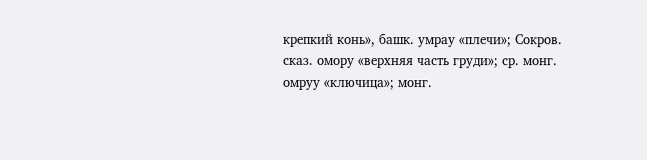крепкий конь», башк. умрау «плечи»; Сокров. сказ. омору «верхняя часть груди»; ср. монг. омруу «ключица»; монг.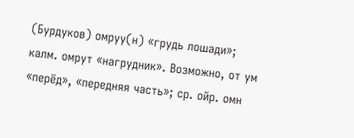(Бурдуков) омруу(н) «грудь лошади»; калм. омрут «нагрудник». Возможно, от ум «перёд», «передняя часть»; ср. ойр. омн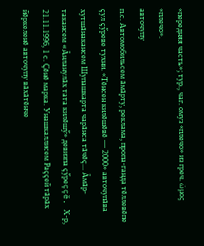«передняя часть»; тур., чаг. омуз «плечо» из греч. ῶμоϛ «плечо».
авточупу
п.с. Автомобильсем ăмăрту, реклама, пропа-ганда тĕллевĕпе çул çӳреве тухни. «Тĕнсен килĕшĕвĕ — 2000» авточупăва хутшăнакансем Шупашкарта чарăнса тăчĕç... Ăмăр-такансем «Ăнланулăх тата килĕшӳ» девизпа çӳреççĕ. Х-р, 21.11.1996, 1 с. Çĕнĕ марка. Унашкаллисем Раççей тăрăх йĕркеленĕ авточупу вăхăтĕнче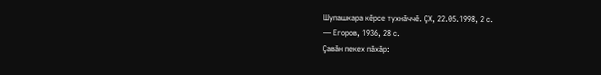Шупашкара кĕрсе тухнăччĕ. ÇХ, 22.05.1998, 2 с.
— Егоров, 1936, 28 с.
Çавăн пекех пăхăр: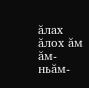ăлах ăлох ăм ăм-ньăм-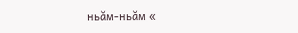ньăм-ньăм «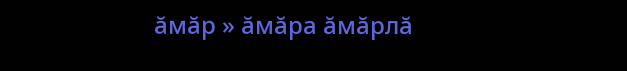ăмăр » ăмăра ăмăрлă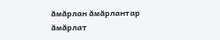ăмăрлан ăмăрлантар ăмăрлат